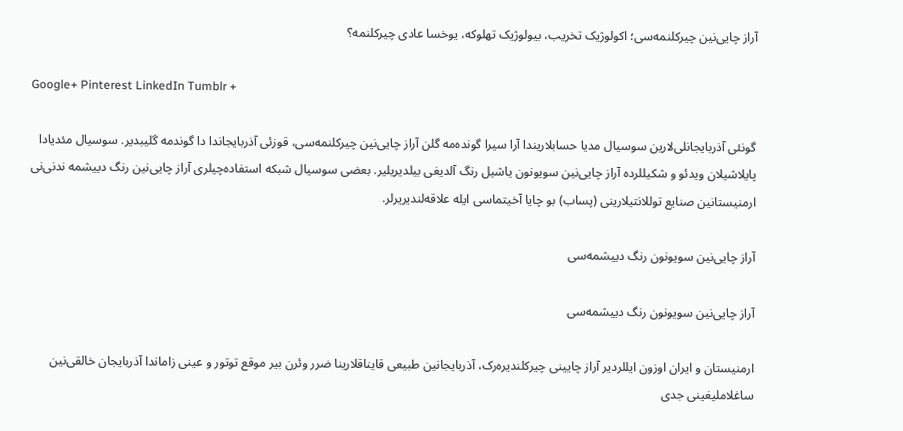آراز چایی‌نین چیرکلنمه‌سی؛ اکولوژیک تخریب، بیولوژیک تهلوکه‌‌‌، یوخسا عادی چیرکلنمه؟

Google+ Pinterest LinkedIn Tumblr +

گونئی آذربایجانلی‌لارین سوسیال مدیا حسابلاریندا آرا سیرا گونده‌مه گلن آراز چایی‌نین چیرکلنمه‌سی، قوزئی آذربایجاندا دا گوندمه گلیبدیر. سوسیال مئدیادا پایلاشیلان ویدئو و شکیللرده آراز چایی‌نین سویونون یاشیل رنگ آلدیغی بیلدیریلیر. بعضی سوسیال شبکه استفاده‌چیلری آراز چایی‌نین رنگ ديیشمه ندنی‌نی ارمنیستانین صنایع توللانتیلارینی (پساب) بو چایا آخیتماسی ایله علاقه‌‌‌لندیریرلر.

آراز چایی‌نین سویونون رنگ ديیشمه‌سی

آراز چایی‌نین سویونون رنگ ديیشمه‌سی

ارمنیستان و ایران اوزون ایللردیر آراز چایینی چیرکلندیره‌رک، آذربایجانین طبیعی قایناقلارینا ضرر وئرن بیر موقع توتور و عینی زاماندا آذربایجان خالقی‌نین ساغلاملیغینی جدی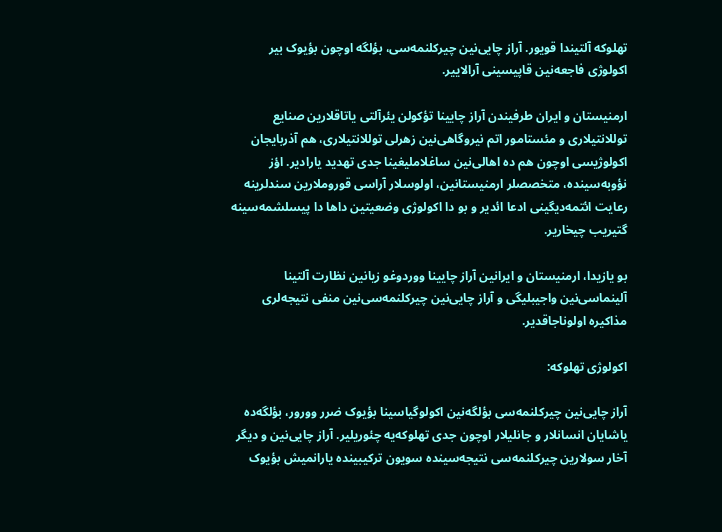تهلوکه‌‌‌ آلتیندا قویور. آراز چایی‌نین چیرکلنمه‌سی، بؤلگه اوچون بؤیوک بیر اکولوژی فاجعه‌‌‌نین قاپیسینی آرالاییر.

ارمنیستان و ایران طرفیندن آراز چایینا تؤکولن یئرآلتی یاتاقلارین صنایع توللانتیلاری و مئستامور اتم نیروگاهی‌نین زهرلی توللانتیلاری، هم آذربایجان اکولوژیسی اوچون هم ده اهالی‌نین ساغلاملیغینا جدی تهدید یارادیر. اؤز نؤوبه‌‌سینده، متخصصلر ارمنیستانین، اولوسلار آراسی قوروملارین سندلرینه رعایت ائتمه‌دیگینی ادعا ائدیر و بو دا اکولوژی وضعيتین داها دا پیسلشمه‌سینه گتیریب چیخاریر.

بو یازیدا، ارمنیستان و ایرانین آراز چایینا ووردوغو زیانین نظارت آلتینا آلینماسی‌نین واجیبلیگی و آراز چایی‌نین چیرکلنمه‌سی‌نین منفی نتیجه‌لری مذاکیره‌ اولوناجاقدیر.

اکولوژی تهلوکه‌‌‌:

آراز چایی‌نین چیرکلنمه‌سی بؤلگه‌نین اکولوگیاسینا بؤیوک ضرر وورور، بؤلگه‌ده یاشایان انسانلار و جانلیلار اوچون جدی تهلوکه‌‌‌یه چئوریلیر. آراز چایی‌نین و دیگر آخار سولارین چیرکلنمه‌سی نتیجه‌سینده سویون ترکیبینده یارانمیش بؤیوک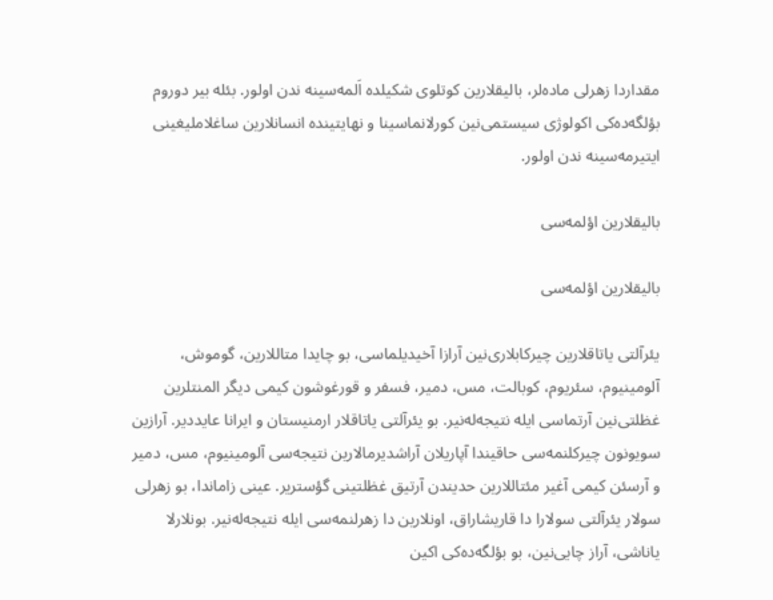مقداردا زهرلی ماده‌‌لر، بالیقلارین کوتلوی شکیلده اَلمه‌سینه ندن اولور. بئله بیر دوروم بؤلگه‌ده‌کی اکولوژی سیستمی‌نین کورلانماسینا و نهایتینده انسانلارین ساغلاملیغینی ایتیرمه‌سینه ندن اولور.

بالیقلارین اؤلمه‌سی

بالیقلارین اؤلمه‌سی

یئرآلتی یاتاقلارین چیرکابلاری‌نین آرازا آخیدیلماسی، بو چایدا متاللارین، گوموش، آلومینیوم، سئریوم، کوبالت، مس، دمیر، فسفر و قورغوشون کیمی دیگر المنتلرین غظلتی‌نین آرتماسی ایله نتیجه‌له‌نیر. بو یئرآلتی یاتاقلار ارمنیستان و ایرانا عایددیر. آرازین سویونون چیرکلنمه‌سی حاقیندا آپاریلان آراشدیرمالارین نتیجه‌سی آلومینیوم، مس، دمیر و آرسئن کیمی آغیر مئتاللارین حدیندن آرتیق غظلتینی گؤستریر. عینی زاماندا، بو زهرلی سولار یئرآلتی سولارا دا قاریشاراق، اونلارین دا زهرلنمه‌سی ایله نتیجه‌له‌نیر. بونلارلا یاناشی، آراز چایی‌نین، بو بؤلگه‌ده‌کی اکین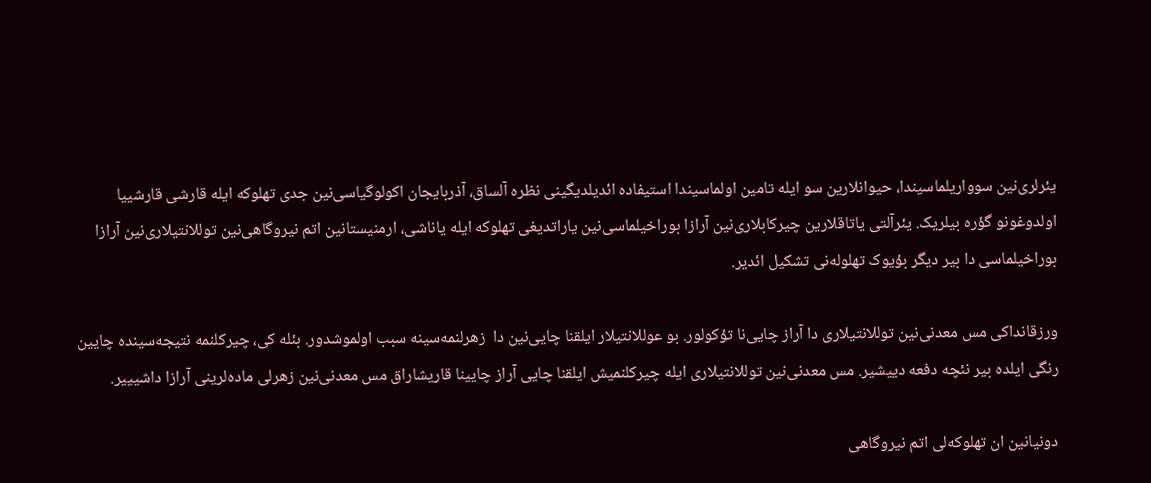یئرلری‌نین سوواریلماسیندا، حیوانلارین سو ایله تامین اولماسیندا استیفاده ائدیلدیگینی نظره آلساق، آذربایجان اکولوگیاسی‌نین جدی تهلوکه‌‌‌ ایله قارشی قارشییا اولدوغونو گؤره بیلریک. یئرآلتی یاتاقلارین چیرکابلاری‌نین آرازا بوراخیلماسی‌نین یاراتدیغی تهلوکه‌‌‌ ایله یاناشی، ارمنیستانین اتم نیروگاهی‌نین توللانتیلاری‌نین آرازا بوراخیلماسی دا بیر دیگر بؤیوک تهلوله‌نی تشکیل ائدیر.

ورزقانداکی مس معدنی‌نین توللانتیلاری دا آراز چایی‌نا تؤکولور. بو عوللانتیلار ایلقنا چایی‌نین دا  زهرلنمه‌سینه سبب اولموشدور. بئله کی، چیرکلنمه نتیجه‌سینده چایین رنگی ایلده بیر نئچه دفعه‌‌ ديیشیر. مس معدنی‌نین توللانتیلاری ایله چیرکلنمیش ایلقنا چایی آراز چایینا قاریشاراق مس معدنی‌نین زهرلی ماده‌‌لرینی آرازا داشیییر.

دونیانین ان تهلوکه‌‌‌لی اتم نیروگاهی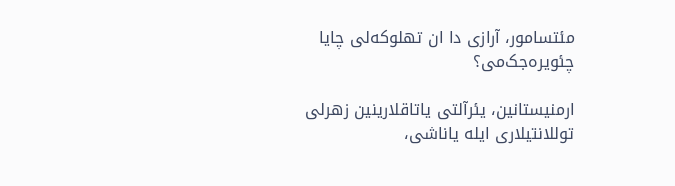مئتسامور، آرازی دا ان تهلوکه‌‌‌لی چایا چئویره‌جک‌می؟

ارمنیستانین، یئرآلتی یاتاقلارینین زهرلی توللانتیلاری ایله یاناشی،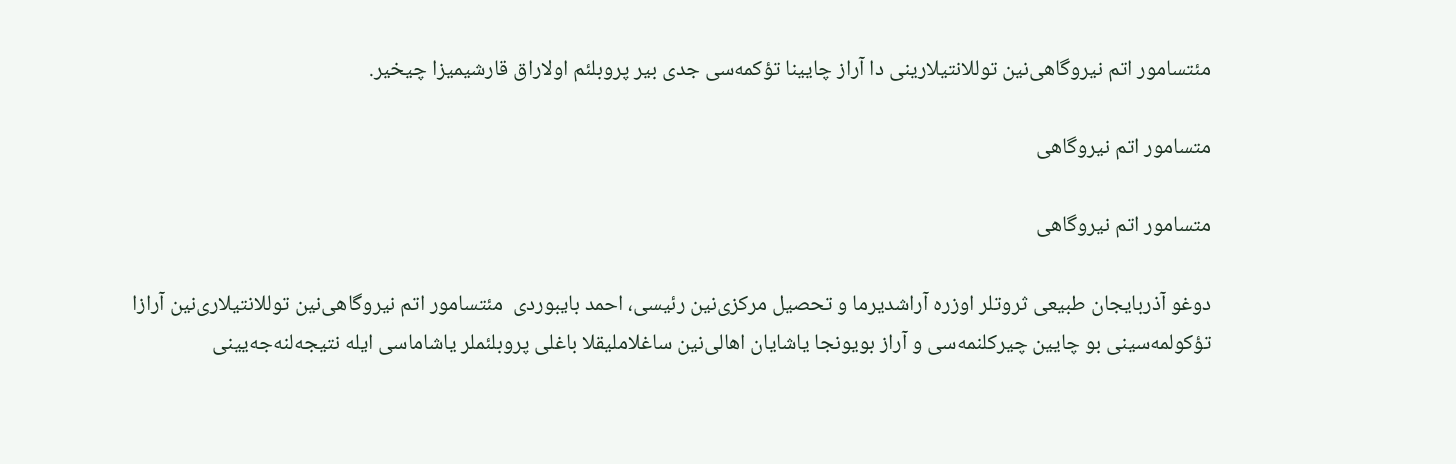مئتسامور اتم نیروگاهی‌نین توللانتیلارینی دا آراز چایینا تؤکمه‌سی جدی بیر پروبلئم اولاراق قارشیمیزا چیخیر.

متسامور اتم نیروگاهی

متسامور اتم نیروگاهی

دوغو آذربایجان طبیعی ثروتلر اوزره آراشدیرما و تحصیل مرکزی‌نین رئیسی، احمد بایبوردی  مئتسامور اتم نیروگاهی‌نین توللانتیلاری‌نین آرازا تؤکولمه‌سینی بو چایین چیرکلنمه‌سی و آراز بویونجا یاشایان اهالی‌نین ساغلاملیقلا باغلی پروبلئملر یاشاماسی ایله نتیجه‌لنه‌جه‌یینی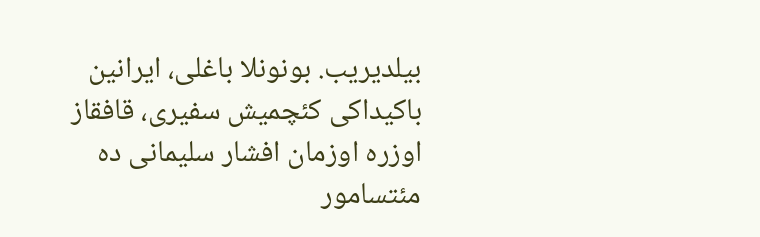بیلدیریب. بونونلا باغلی، ایرانین باکیداکی کئچمیش سفیری، قافقاز اوزره اوزمان افشار سلیمانی ده مئتسامور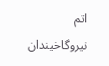اتم نیروگاخیندان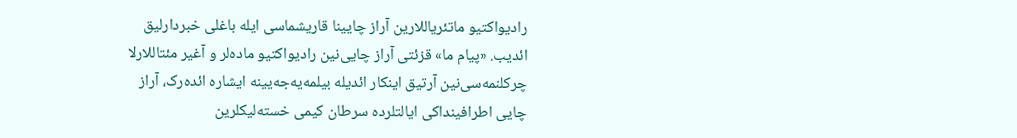رادیواکتیو ماتئریاللارین آراز چایینا قاریشماسی ایله باغلی خبردارلیق ائدیب. «پیام ما» قزئتی آراز چایی‌نین رادیواکتیو ماده‌‌لر و آغیر مئتاللارلا چرکلنمه‌سی‌نین آرتیق اینکار ائدیله بیلمه‌یه‌جه‌یینه ایشاره ائده‌رک، آراز چایی اطرافینداکی ایالتلرده سرطان کیمی خسته‌لیکلرین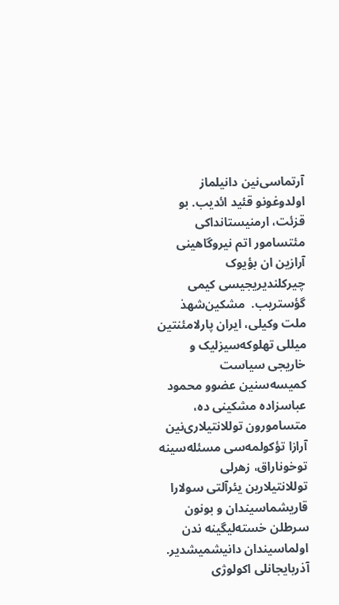آرتماسی‌نین دانیلماز اولدوغونو قئید ائدیب. بو قزئت، ارمنیستانداکی مئتسامور اتم نیروگاهینی آرازین ان بؤیوک چیرکلندیریجیسی کیمی گؤستریب.  مشکین‌شهذ ملت وکیلی، ایران پارلامئنتین میللی تهلوکه‌‌‌سیزلیک و خاریجی سیاست کمیسه‌سنین عضوو محمود عباسزاده مشکینی ده، متسامورون توللانتیلاری‌نین آرازا تؤکولمه‌سی مسئله‌‌سینه توخوناراق، زهرلی توللانتیلارین یئرآلتی سولارا قاریشماسیندان و بونون سرطلن خسته‌لیگینه ندن اولماسیندان دانیشمیشدیر. آذربایجانلی اکولوژی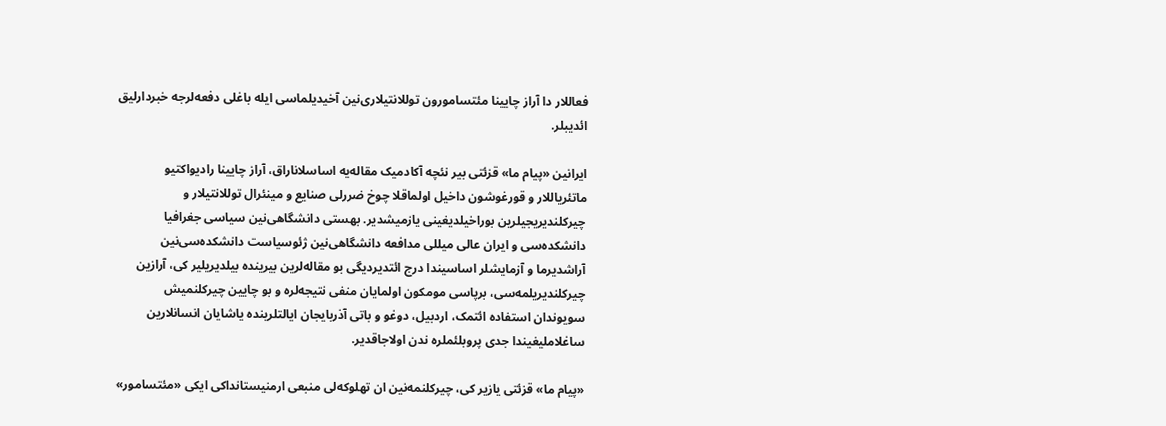فعاللار دا آراز چایینا مئتسامورون توللانتیلاری‌نین آخیدیلماسی ایله باغلی دفعه‌‌لرجه خبردارلیق ائدیبلر.

ایرانین «پیام ما» قزئتی بیر نئچه آکادمیک مقاله‌یه اساسلاناراق، آراز چایینا رادیواکتیو ماتئریاللار و قورغوشون داخیل اولماقلا چوخ ضررلی صنایع و مینئرال توللانتیلار و چیرکلندیریجیلرین بوراخیلدیغینی یازمیشدیر. بهستی دانشگاهی‌نین سیاسی جغرافیا دانشکده‌سی و ایران عالی میللی مدافعه دانشگاهی‌نین ژئوسیاست دانشکده‌سی‌نین آراشدیرما و آزمایشلر اساسیندا درج ائتدیردیگی بو مقاله‌لرین بیرینده بیلدیریلیر کی، آرازین چیرکلندیریلمه‌سی، برپاسی مومکون اولمایان منفی نتیجه‌لره و بو چایین چیرکلنمیش سویوندان استفاده ائتمک، اردبیل، دوغو و باتی آذربایجان ایالتلرینده یاشایان انسانلارین ساغلاملیغیندا جدی پروبلئملره ندن اولاجاقدیر.

«پیام ما» قزئتی یازیر کی، چیرکلنمه‌نین ان تهلوکه‌‌‌لی منبعی ارمنیستانداکی ایکی «مئتسامور»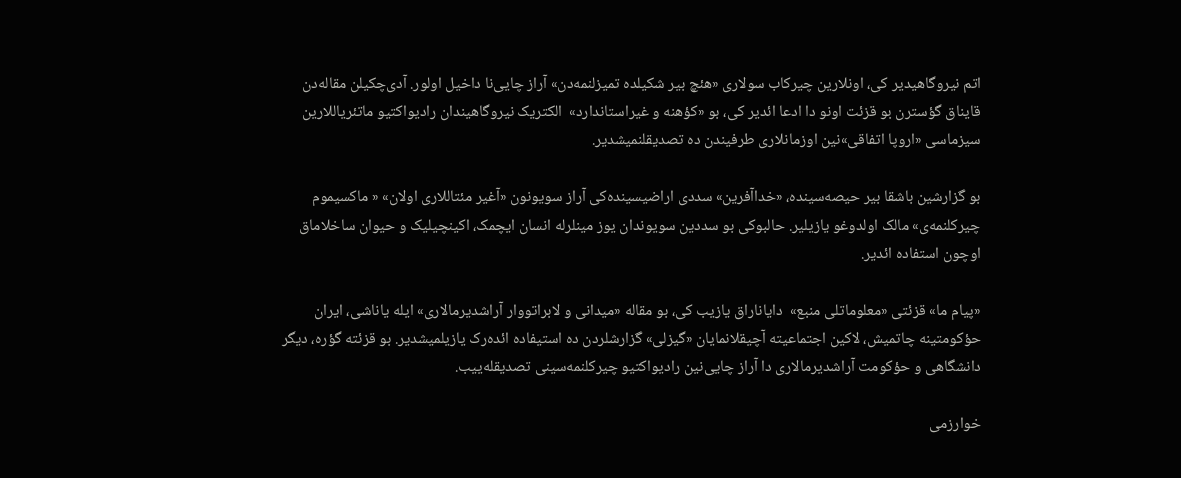اتم نیروگاهیدیر کی، اونلارین چیرکاب سولاری «هئچ بیر شکیلده تمیزلنمه‌دن» آراز چایی‌نا داخیل اولور. آدی‌چکیلن مقاله‌دن قایناق گؤسترن بو قزئت اونو دا ادعا ائدیر کی، بو «کؤهنه و غیراستاندارد»  الکتریک نیروگاهیندان رادیواکتیو ماتئریاللارین سیزماسی «اروپا اتفاقی»نین اوزمانلاری طرفیندن ده تصدیقلنمیشدیر.

بو گزارشین باشقا بیر حیصه‌‌‌سینده، «خداآفرین» سددی اراضیسینده‌کی آراز سویونون «آغیر مئتاللاری اولان» « ماکسیموم چیرکلنمه‌ی» مالک اولدوغو یازیلیر. حالبوکی بو سددین سویوندان یوز مینلرله انسان ایچمک، اکینچیلیک و حیوان ساخلاماق اوچون استفاده ائدیر.

«پیام ما» قزئتی «معلوماتلی منبع»  دایاناراق یازیب کی، بو مقاله «میدانی و لابراتووار آراشدیرمالاری» ایله یاناشی، ایران حؤکومتینه چاتمیش، لاکین اجتماعیته آچیقلانمایان «گیزلی» گزارشلردن ده استیفاده ائده‌رک یازیلمیشدیر. بو قزئته گؤره، دیگر دانشگاهی و حؤکومت آراشدیرمالاری دا آراز چایی‌نین رادیواکتیو چیرکلنمه‌سینی تصدیقله‌ییب.

خوارزمی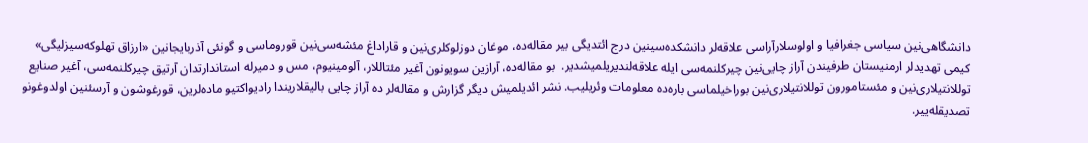دانشگاهی‌نین سیاسی جغرافیا و اولوسلارآراسی علاقه‌‌‌لر دانشکده‌سینین درج ائتدیگی بیر مقاله‌ده، موغان دوزلوکلری‌نین و قاراداغ مئشه‌سی‌نین قوروماسی و گونئی آذربایجانین «ارزاق تهلوکه‌‌‌سیزلیگی» کیمی تهدیدلر ارمنیستان طرفیندن آراز چایی‌نین چیرکلنمه‌سی ایله علاقه‌‌‌لندیریلمیشدیر.  بو مقاله‌ده، آرازین سویونون آغیر مئتاللار، آلومینیوم، مس و دمیرله استاندارتدان آرتیق چیرکلنمه‌سی، آغیر صنایع توللانتیلاری‌نین و مئستامورون توللانتیلاری‌نین بوراخیلماسی باره‌ده معلومات وئریلیب. نشر ائدیلمیش دیگر گزارش و مقاله‌لر ده آراز چایی بالیقلاریندا رادیواکتیو ماده‌‌لرین، قورغوشون و آرسئنین اولدوغونو تصدیقله‌ییر.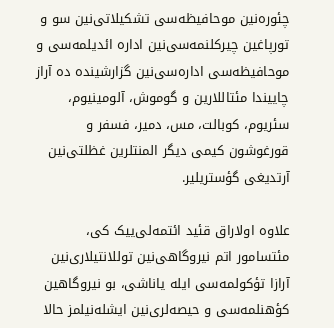چئوره‌نین موحافیظه‌‌‌سی تشکیلاتی‌نین سو و تورپاغین چیرکلنمه‌سی‌نین اداره ائدیلمه‌سی و موحافیظه‌‌‌سی اداره‌سی‌نین گزارشینده ده آراز چاییندا مئتاللارین و گوموش، آلومینیوم، سئریوم، کوبالت، مس، دمیر، فسفر و قورغوشون کیمی دیگر المنتلرین غظلتی‌نین آرتدیغی گؤستریلیر.

علاوه‌‌ اولاراق قئید ائتمه‌لی‌ییک کی، مئتسامور اتم نیروگاهی‌نین توللانتیلاری‌نین آرازا تؤکولمه‌سی ایله یاناشی، بو نیروگاهین کؤهنلمه‌سی و حیصه‌‌‌لری‌نین ایشله‌نیلمز حالا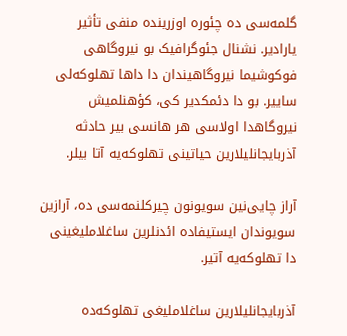گلمه‌سی ده چئوره اوزرینده منفی تأثیر یارادیر. نشنال جئوگرافیک بو نیروگاهی فوکوشیما نیروگاهیندان دا داها تهلوکه‌‌‌لی ساییر. بو دا دئمکدیر کی، کؤهنلمیش نیروگاهدا اولاسی هر هانسی بیر حادثه‌‌‌ آذربایجانلیلارین حیاتینی تهلوکه‌‌‌یه آتا بیلر.

آراز چایی‌نین سویونون چیرکلنمه‌سی ده، آرازین سویوندان ایستیفاده ائدنلرین ساغلاملیغینی دا تهلوکه‌‌‌یه آتیر.

آذربایجانلیلارین ساغلاملیغی تهلوکه‌‌‌ده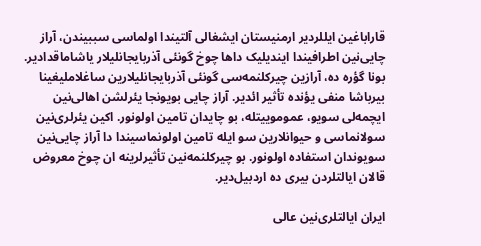قاراباغین ایللردیر ارمنیستان ایشغالی آلتیندا اولماسی سببیندن، آراز چایی‌نین اطرافیندا ایندیلیک داها چوخ گونئی آذربایجانلیلار یاشاماقدادیر. بونا گؤره ده، آرازین چیرکلنمه‌سی گونئی آذربایجانلیلارین ساغلاملیغینا بیرباشا منفی یؤنده تأثیر ائدیر. آراز چایی بویونجا یئرلشن اهالی‌نین ایچمه‌لی سویو، عموموییتله، بو چایدان تامین اولونور. اکین یئرلری‌نین سولانماسی و حیوانلارین سو ایله تامین اولونماسیندا دا آراز چایی‌نین سویوندان استفاده اولونور. بو چیرکلنمه‌نین تأثیرلرینه ان چوخ معروض قالان ایالتلردن بیری ده اردبیل‌دیر.

ایران ایالتلری‌نین عالی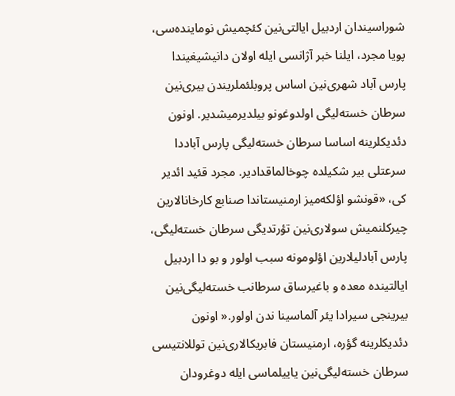شوراسیندان اردبیل ایالتی‌نین کئچمیش نوماینده‌‌سی، پویا مجرد، ایلنا خبر آژانسی ایله اولان دانیشیغیندا پارس آباد شهری‌نین اساس پروبلئملریندن بیری‌نین سرطان خسته‌لیگی اولدوغونو بیلدیرمیشدیر. اونون دئدیکلرینه اساسا سرطان خسته‌لیگی پارس آباددا سرعتلی بیر شکیلده چوخالماقدادیر. مجرد قئید ائدیر کی، «قونشو اؤلکه‌میز ارمنیستاندا صنابع کارخانالارین چیرکلنمیش سولاری‌نین تؤرتدیگی سرطان خسته‌لیگی، پارس آبادلیلارین اؤلومونه سبب اولور و بو دا اردبیل ایالتینده معده و باغیرساق سرطانب خسته‌لیگی‌نین بیرینجی سیرادا یئر آلماسینا ندن اولور.« اونون دئدیکلرینه گؤره، ارمنیستان فابریکالاری‌نین توللانتیسی سرطان خسته‌لیگی‌نین یاییلماسی ایله دوغرودان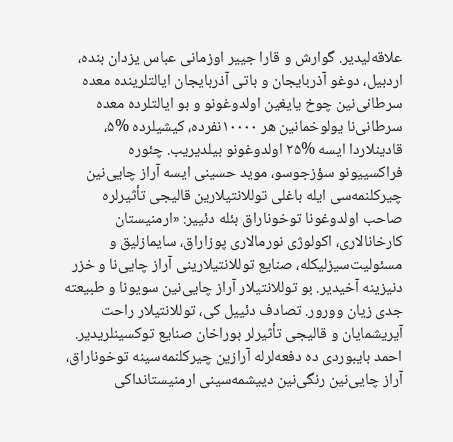علاقه‌‌‌لیدیر. گوارش و قارا جییر اوزمانی عباس یزدان بنده، اردبیل، دوغو آذربایجان و باتی آذربایجان ایالتلرینده معده سرطانی‌نین چوخ یایغین اولدوغونو و بو ایالتلرده معده سرطانی‌نا یولوخمانین هر ۱۰۰۰۰نفرده، کیشیلرده %۵، قادینلاردا ایسه %۲۵ اولدوغونو بیلدیریب. چئوره فراکسییونو سؤزجوسو، موید حسینی ایسه آراز چایی‌نین چیرکلنمه‌سی ایله باغلی توللانتیلارین قالیجی تأثیرلره صاحب اولدوغونا توخوناراق بئله دئییر: «ارمنیستان کارخانالاری، اکولوژی نورمالاری پوزاراق، سایمازلیق و مسئولیت‌سیزلیکله، صنایع توللانتیلارینی آراز چایی‌نا و خزر دنیزینه آخیدیر. بو توللانتیلار آراز چایی‌نین سویونا و طبیعته جدی زیان وورور. تصادف دئییل کی، توللانتیلار راحت آیریشمایان و قالیجی تأثیرلر بوراخان صنایع توکسینلریدیر. احمد بایبوردی ده دفعه‌‌لرله آرازین چیرکلنمه‌سینه توخوناراق، آراز چایی‌نین رنگی‌نین ديیشمه‌سینی ارمنیستانداکی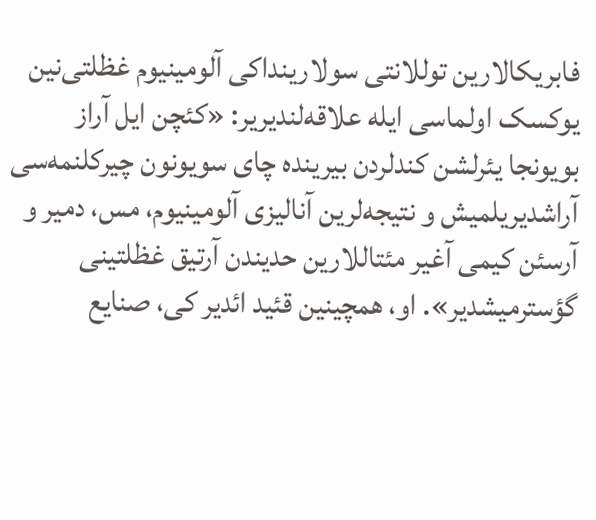فابریکالارین توللانتی سولارینداکی آلومینیوم غظلتی‌نین یوکسک اولماسی ایله علاقه‌‌‌لندیریر: «کئچن ایل آراز بویونجا یئرلشن کندلردن بیرینده چای سویونون چیرکلنمه‌سی آراشدیریلمیش و نتیجه‌لرین آنالیزی آلومینیوم، مس، دمیر و آرسئن کیمی آغیر مئتاللارین حدیندن آرتیق غظلتینی گؤسترمیشدیر». او، همچینین قئید ائدیر کی، صنایع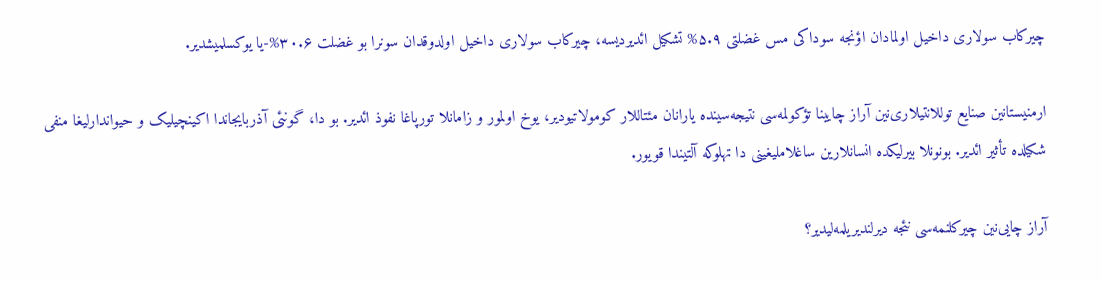چیرکاب سولاری داخیل اولمادان اؤنجه سوداکی مس غضلتی ۵.۹% تشکیل ائدیردیسه، چیرکاب سولاری داخیل اولدوقدان سونرا بو غضلت ۳۰.۶%-یا یوکسلمیشدیر.

ارمنیستانین صنایع توللانتیلاری‌نین آراز چایینا تؤکولمه‌سی نتیجه‌سینده یارانان مئتاللار کومولاتیودیر، یوخ اولمور و زامانلا تورپاغا نفوذ ائدیر. بو دا، گونئی آذربایجاندا اکینچیلیک و حیواندارلیغا منفی شکیلده تأثیر ائدیر. بونونلا بیرلیکده انسانلارین ساغلاملیغینی دا تهلوکه‌‌‌ آلتیندا قویور.

آراز چایی‌نین چیرکلنمه‌سی نئجه ديرلندیریلمه‌لیدیر؟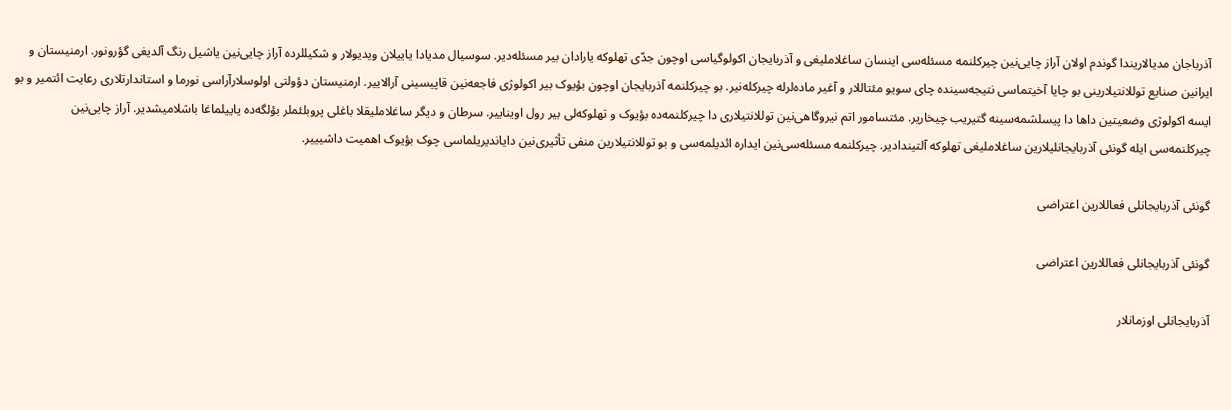آذرباجان مدیالاریندا گوندم اولان آراز چایی‌نین چیرکلنمه مسئله‌سی اینسان ساغلاملیغی و آذربایجان اکولوگیاسی اوچون جدّی تهلوکه‌‌‌ یارادان بیر مسئله‌‌دیر. سوسیال مدیادا یاییلان ویدیولار و شکیللرده آراز چایی‌نین یاشیل رنگ آلدیغی گؤرونور. ارمنیستان و ایرانین صنایع توللانتیلارینی بو چایا آخیتماسی نتیجه‌سینده چای سویو مئتاللار و آغیر ماده‌‌لرله چیرکله‌نیر. بو چیرکلنمه آذربایجان اوچون بؤیوک بیر اکولوژی فاجعه‌‌‌نین قاپیسینی آرالاییر. ارمنیستان دؤولتی اولوسلارآراسی نورما و استاندارتلاری رعایت ائتمیر و بو ایسه اکولوژی وضعيتین داها دا پیسلشمه‌سینه گتیریب چیخاریر. مئتسامور اتم نیروگاهی‌نین توللانتیلاری دا چیرکلنمه‌ده بؤیوک و تهلوکه‌‌‌لی بیر رول اویناییر. سرطان و دیگر ساغلاملیقلا باغلی پروبلئملر بؤلگه‌ده یاییلماغا باشلامیشدیر. آراز چایی‌نین چیرکلنمه‌سی ایله گونئی آذربایجانلیلارین ساغلاملیغی تهلوکه‌‌‌ آلتیندادیر. چیرکلنمه مسئله‌‌سی‌نین ایداره ائدیلمه‌سی و بو توللانتیلارین منفی تأثیری‌نین دایاندیریلماسی چوک بؤیوک اهميت داشیییر.

گونئی آذربایجانلی فعاللارین اعتراضی

گونئی آذربایجانلی فعاللارین اعتراضی

آذربایجانلی اوزمانلار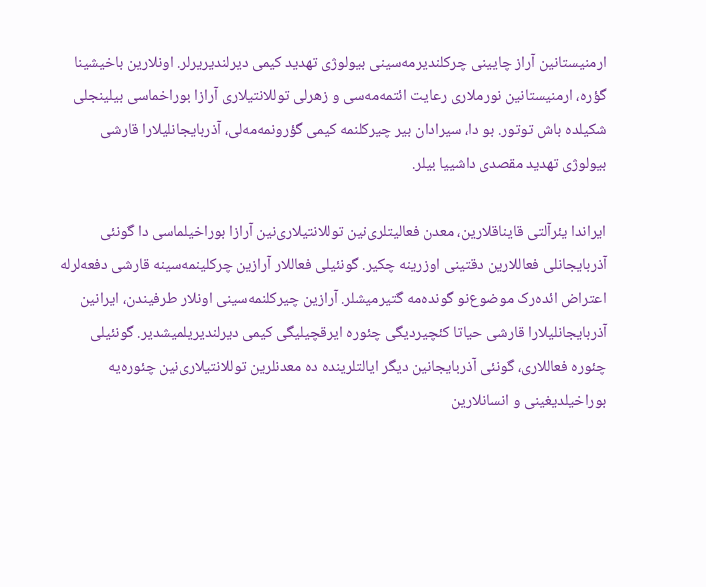ارمنیستانین آراز چایینی چرکلندیرمه‌سینی بیولوژی تهدید کیمی ديرلندیریرلر. اونلارین باخیشینا گؤره، ارمنیستانین نورملاری رعایت ائتمه‌مه‌سی و زهرلی توللانتیلاری آرازا بوراخماسی بیلینجلی شکیلده باش توتور. بو دا، سیرادان بیر چیرکلنمه کیمی گؤرونمه‌مه‌لی، آذربایجانلیلارا قارشی بیولوژی تهدید مقصدی داشییا بیلر.

ایراندا یئرآلتی قایناقلارین، معدن فعالیتلری‌نین توللانتیلاری‌نین آرازا بوراخیلماسی دا گونئی آذربایجانلی فعاللارین دقتینی اوزرینه چکیر. گونئیلی فعاللار آرازین چرکلینمه‌سینه قارشی دفعه‌‌لرله اعتراض ائده‌رک موضوع‌نو گونده‌مه گتیرمیشلر. آرازین چیرکلنمه‌سینی اونلار طرفیندن، ایرانین آذربایجانلیلارا قارشی حیاتا کئچیردیگی چئوره ایرقچیلیگی کیمی ديرلندیریلمیشدیر. گونئیلی چئوره فعاللاری، گونئی آذربایجانین دیگر ایالتلرینده ده معدنلرین توللانتیلاری‌نین چئوره‌یه بوراخیلدیغینی و انسانلارین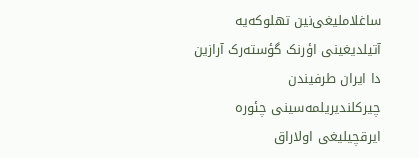ساغلاملیغی‌نین تهلوکه‌‌‌یه آتیلدیغینی اؤرنک گؤسته‌رک آرازین دا ایران طرفیندن چیرکلندیریلمه‌سینی چئوره ایرقچیلیغی اولاراق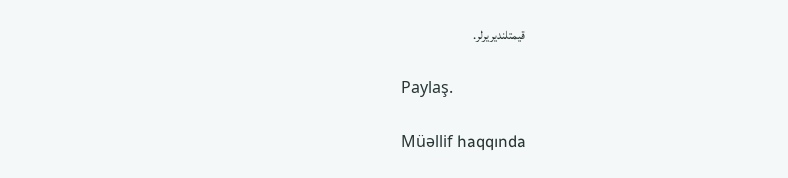قیمتلندیریرلر.

Paylaş.

Müəllif haqqında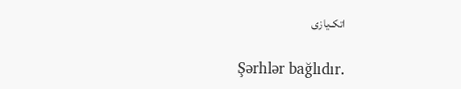اتک‌یازی

Şərhlər bağlıdır.